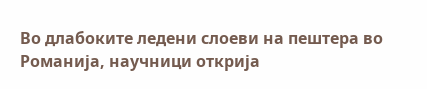Во длабоките ледени слоеви на пештера во Романија, научници открија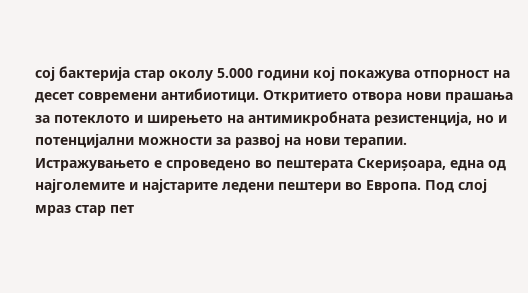сој бактерија стар околу 5.000 години кој покажува отпорност на десет современи антибиотици. Откритието отвора нови прашања за потеклото и ширењето на антимикробната резистенција, но и потенцијални можности за развој на нови терапии.
Истражувањето е спроведено во пештерата Скериșоара, една од најголемите и најстарите ледени пештери во Европа. Под слој мраз стар пет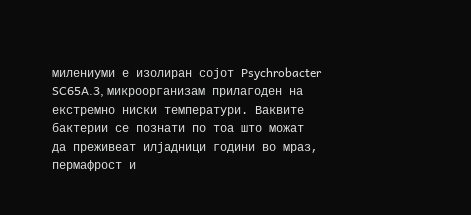милениуми е изолиран сојот Psychrobacter SC65A.3, микроорганизам прилагоден на екстремно ниски температури. Ваквите бактерии се познати по тоа што можат да преживеат илјадници години во мраз, пермафрост и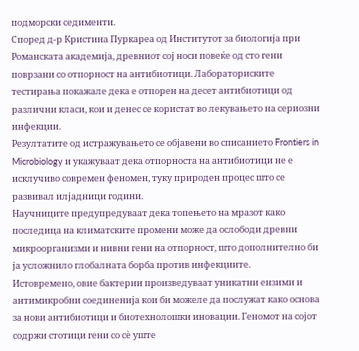подморски седименти.
Според д-р Кристина Пуркареа од Институтот за биологија при Романската академија, древниот сој носи повеќе од сто гени поврзани со отпорност на антибиотици. Лабораториските тестирања покажале дека е отпорен на десет антибиотици од различни класи, кои и денес се користат во лекувањето на сериозни инфекции.
Резултатите од истражувањето се објавени во списанието Frontiers in Microbiology и укажуваат дека отпорноста на антибиотици не е исклучиво современ феномен, туку природен процес што се развивал илјадници години.
Научниците предупредуваат дека топењето на мразот како последица на климатските промени може да ослободи древни микроорганизми и нивни гени на отпорност, што дополнително би ја усложнило глобалната борба против инфекциите.
Истовремено, овие бактерии произведуваат уникатни ензими и антимикробни соединенија кои би можеле да послужат како основа за нови антибиотици и биотехнолошки иновации. Геномот на сојот содржи стотици гени со сè уште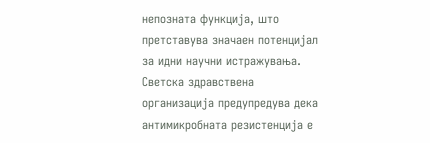непозната функција, што претставува значаен потенцијал за идни научни истражувања.
Светска здравствена организација предупредува дека антимикробната резистенција е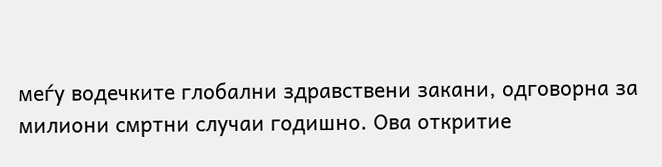меѓу водечките глобални здравствени закани, одговорна за милиони смртни случаи годишно. Ова откритие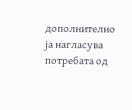дополнително ја нагласува потребата од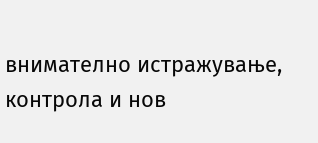внимателно истражување, контрола и нов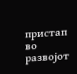пристап во развојот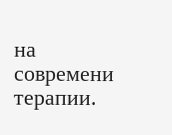на современи терапии.